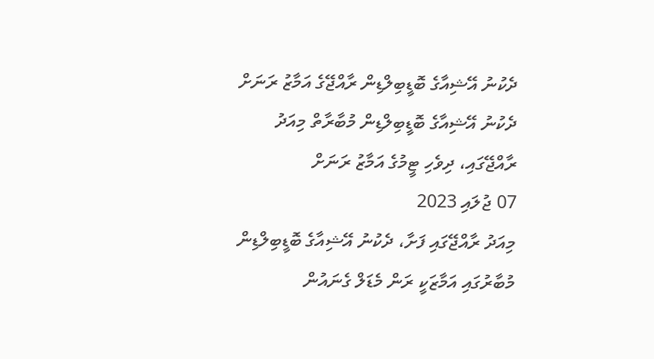ދެކުނު އޭޝިއާގެ ބޮޑީބިލްޑިން ރާއްޖޭގެ އަމާޒު ރަނަށް
ދެކުނު އޭޝިއާގެ ބޮޑީބިލްޑިން މުބާރާތް މިއަދު ރާއްޖޭގައި، ދިވެހި ޓީމުގެ އަމާޒު ރަނަށް
07 ޖުލައި 2023
މިއަދު ރާއްޖޭގައި ފަށާ، ދެކުނު އޭޝިއާގެ ބޮޑީބިލްޑިން މުބާރުގައި އަމާޒަކީ ރަން މެޑަލް ގެނައުން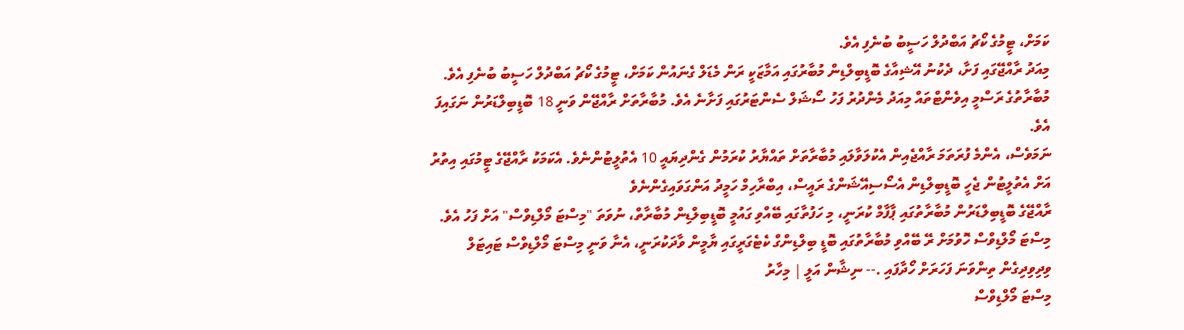ކަމަށް، ޓީމުގެ ކޯޗު އަބްދުލް ހަސީބު ބުނެފި އެވެ.
މިއަދު ރާއްޖޭގައި ފަށާ، ދެކުނު އޭޝިއާގެ ބޮޑީބިލްޑިން މުބާރުގައި އަމާޒަކީ ރަން މެޑަލް ގެނައުން ކަމަށް، ޓީމުގެ ކޯޗު އަބްދުލް ހަސީބު ބުނެފި އެވެ.
މުބާރާތުގެ ރަސްމީ އިވެންޓްތައް މިއަދު މެންދުރު ފަހު ސޯޝަލް ސެންޓަރުގައި ފަށާނެ އެވެ. މުބާރާތަށް ރާއްޖޭން ވަނީ 18 ބޮޑީބިލްޑަރުން ނަގައިފަ އެވެ.
ނަމަވެސް، އެންމެ ފުރަތަމަ ރާއްޖެއިން އެކުލަވާލައި މުބާރާތަށް ތައްޔާރު ކުރަމުން ގެންދިޔައީ 10 އެތުލީޓުންނެވެ. އެކަމަކު ރާއްޖޭގެ ޓީމުގައި އިތުރު އަށް އެތުލީޓުން ޖެހީ ބޮޑީބިލްޑިން އެސޯސިއޭޝަންގެ ރައީސް، އިބްރާހިމް ހަމީދު އަންގަވައިގެންނެވެ
ރާއްޖޭގެ ބޮޑީބިލްޑަރުން މުބާރާތުގައި ޕާފާމް ކުރަނީ، މި ހަފުތާގައި ބޭއްވި ގައުމީ ބޮޑީބިލްޑިން މުބާރާތް، ނުވަތަ "މިސްޓަ މޯލްޑިވްސް" އަށް ފަހު އެވެ.
މިސްޓަ މޯލްޑިވްސް ހޮވުމަށް ރޭ ބޭއްވި މުބާރާތުގައި ބޮޑީ ބިލްޑިންގް ކެޓެގަރީގައި ޔާމީން ވާދަކުރަނީ، އެނާ ވަނީ މިސްޓަ މޯލްޑިވްސް ޓައިޓަލް ވިދިވިދިގެން ތިންވަނަ ފަހަރަށް ހޯދާފައި .-- ނިޝާން އަލީ | މިހާރު
މިސްޓަ މޯލްޑިވްސް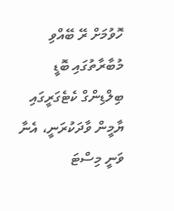ހޮވުމަށް ރޭ ބޭއްވި މުބާރާތުގައި ބޮޑީ ބިލްޑިންގް ކެޓެގަރީގައި ޔާމީން ވާދަކުރަނީ، އެނާ ވަނީ މިސްޓަ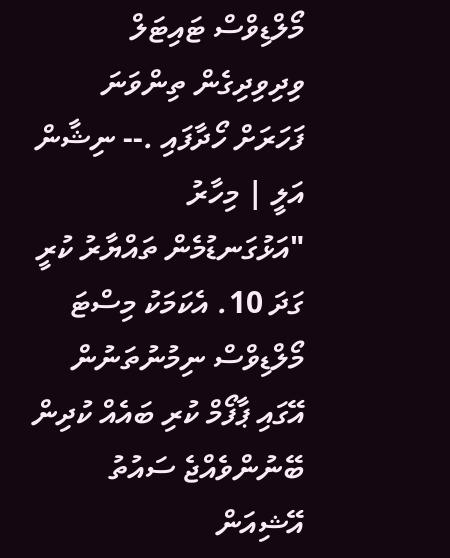މޯލްޑިވްސް ޓައިޓަލް ވިދިވިދިގެން ތިންވަނަ ފަހަރަށް ހޯދާފައި .-- ނިޝާން އަލީ | މިހާރު
"އަޅުގަނޑުމެން ތައްޔާރު ކުރީ ގަދަ 10. އެކަމަކު މިސްޓަ މޯލްޑިވްސް ނިމުނުތަނުން އޭގައި ޕާފޯމް ކުރި ބައެއް ކުދިން ބޭނުންވެއްޖެ ސައުތު އޭޝިއަން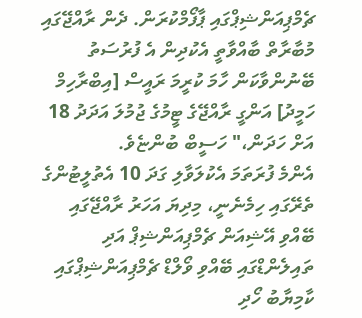ޗެމްޕިއަންޝިޕްގައި ޕާފޯމްކުރަން. ދެން ރާއްޖޭގައި މުބާރާތް ބާއްވާތީ އެކުދިން އެ ފުރުސަތު ބޭނުންވާކަން ހާމަ ކުރީމަ ރައީސް [އިބްރާހިމް ހަމީދު] އަންގީ ރާއްޖޭގެ ޓީމުގެ ޖުމުލަ އަދަދު 18 އަށް ހަދަން،" ހަސީބް ބުންޏެވެ.
އެންމެ ފުރަތަމަ އެކުލަވާލި ގަދަ 10 އެތުލީޓުންގެ ތެރޭގައި ހިމެނެނީ، މިދިޔަ އަހަރު ރާއްޖޭގައި ބޭއްވި އޭޝިއަން ޗެމްޕިއަންޝިޕް އަދި ތައިލެންޑްގައި ބޭއްވި ވޯލްޑް ޗެމްޕިއަންޝިޕްގައި ކާމިޔާބު ހޯދި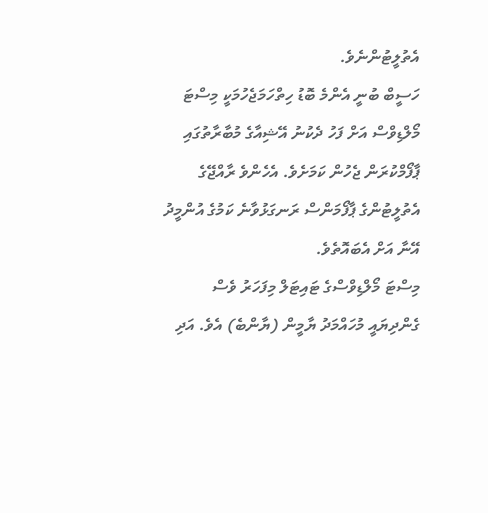އެތުލީޓުންނެވެ.
ހަސީބް ބުނީ އެންމެ ބޮޑު ހިތްހަމަޖެހުމަކީ މިސްޓަ މޯލްޑިވްސް އަށް ފަހު ދެކުނު އޭޝިއާގެ މުބާރާތުގައި ޕާފޯމްކުރަން ޖެހުން ކަމަށެވެ. އެހެންވެ ރާއްޖޭގެ އެތުލީޓުންގެ ޕާފޯމަންސް ރަނގަޅުވާނެ ކަމުގެ އުންމީދު އޭނާ އަށް އެބައޮތެވެ.
މިސްޓަ މޯލްޑިވްސްގެ ޓައިޓަލް މިފަހަރު ވެސް ގެންދިޔައީ މުހައްމަދު ޔާމީން (ޔާންބެ) އެވެ. އަދި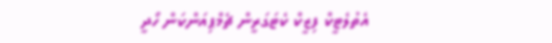އެތުލެޓީކް ފިޒީކް ކެޓަގަރީން ޗެމްޕިއަންކަން ހޯދީ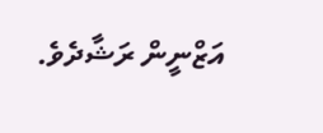އަޒްނީން ރަޝާދެވެ.